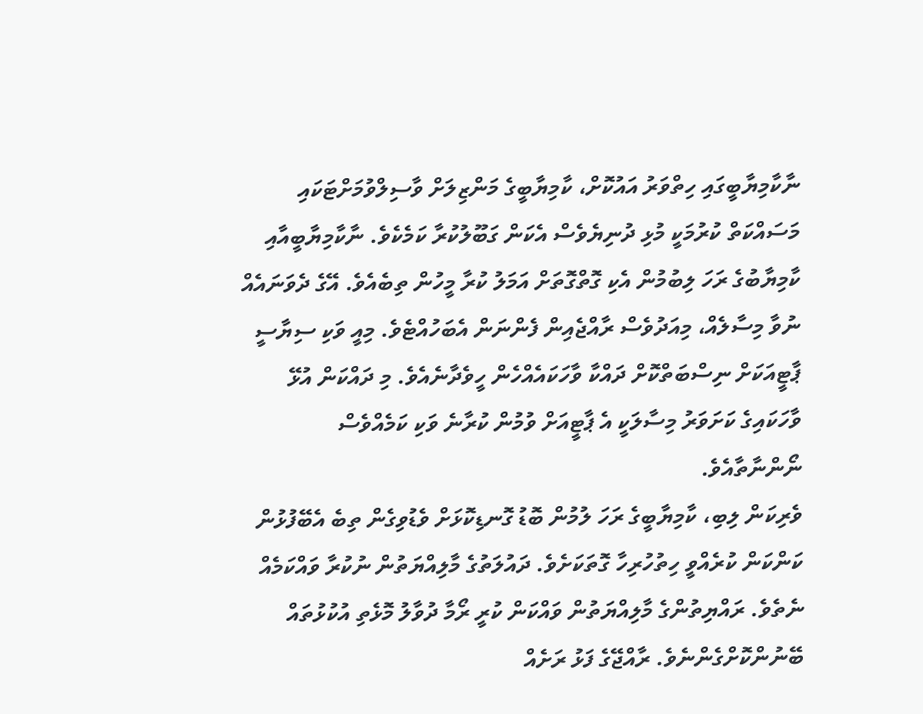ނާކާމިޔާބީގައި ހިތްވަރު އައުކޮށް، ކާމިޔާބީގެ މަންޒިލަށް ވާސިލްވުމަށްޓަކައި މަސައްކަތް ކުރުމަކީ މުޅި ދުނިޔެވެސް އެކަން ގަބޫލުކުރާ ކަމެކެވެ. ނާކާމިޔާބީއާއި ކާމިޔާބުގެ ރަހަ ލިބުމުން އެކި ގޮތްގޮތަށް އަމަލު ކުރާ މީހުން ތިބެއެވެ. އޭގެ ދެވަނައެއް ނުވާ މިސާލެއް، މިއަދުވެސް ރާއްޖެއިން ފެންނަން އެބަހުއްޓެވެ. މިއީ ވަކި ސިޔާސީ ޕާޓީއަކަށް ނިސްބަތްކޮށް ދައްކާ ވާހަކައެއްހެން ހީވެދާނެއެވެ. މި ދައްކަން އުޅޭ ވާހަކައިގެ ކަށަވަރު މިސާލަކީ އެ ޕާޓީއަށް ވުމުން ކުރާނެ ވަކި ކަމެއްވެސް ނޯންނާތާއެވެ.
ވެރިކަން ލިބި، ކާމިޔާބީގެ ރަހަ ލުމުން ބޮޑު ގޮނޑިކޮޅަށް ވެޑުވިގެން ތިބެ އެބޭފުޅުން ކަންކަން ކުރެއްވީ ހިތުހުރިހާ ގޮތަކަށެވެ. ދައުލަތުގެ މާލިއްޔަތުން ނުކުރާ ވައްކަމެއް ނެތެވެ. ރައްޔިތުންގެ މާލިއްޔަތުން ވައްކަން ކުރީ ރޯމާ ދުވާލު މޮޅެތި އުކުޅުތައް ބޭނުންކޮށްގެންނެވެ. ރާއްޖޭގެ ފަޅު ރަށެއް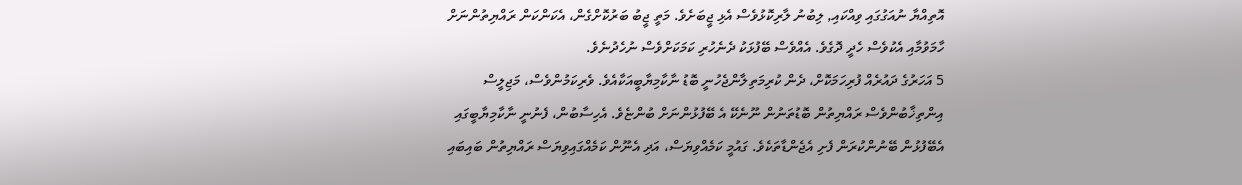އޮތިއްޔާ ނުއަގުގައި ވިއްކައި, ލިބުނު ލާރިކޮޅުވެސް އެޅި ޖީބަށެވެ. މަތީ ޖީބު ބަރުކޮށްގެން، އެކަންކަން ރައްޔިތުންނަށް ހާމަވުމާއި އެކުވެސް ހެދީ ދޮގެވެ. އެއްވެސް ބޭފުޅަކު ދެނެހުރި ކަމަކަށްވެސް ނުހެދުނެވެ.
5 އަހަރުގެ ދައުރެއް ފުރިހަމަކޮށް، ދެން ކުރިމަތިލާންޖެހުނީ ބޮޑު ނާކާމިޔާބީއަކާއެވެ. ވެރިކަމުންވެސް، މަޖިލީސް އިންތިޚާބުންވެސް ރައްޔިތުން ބޮޑުތަނުން ނޫނެކޭ އެ ބޭފުޅުންނަށް ބުންޏެވެ. އެހިސާބުން، ފެނުނީ ނާކާމިޔާބީގައި އެބޭފުޅުން ބޭނުންކުރަން ފެށި އެޖެންޑާތަކެވެ. ގައުމީ ކަމެއްވިޔަސް، އަދި އެނޫން ކަމެއްގައިވިޔަސް ރައްޔިތުން ބައިބައި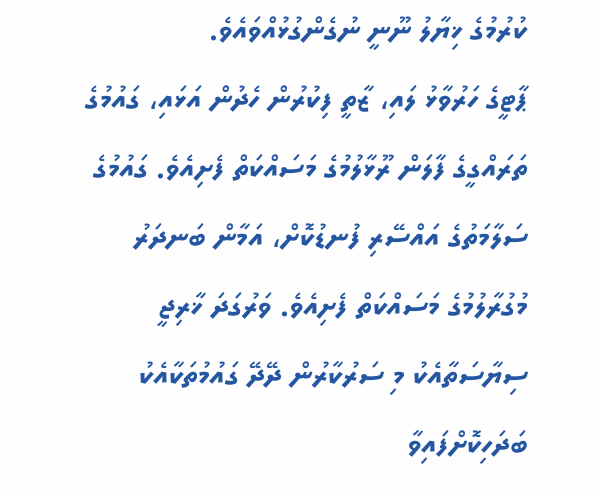ކުރުމުގެ ޚިޔާލު ނޫނީ ނުގެންގުޅުއްވައެވެ.
ޕާޓީގެ ހަރުވާޅު ލައި، ޒާތީ ފިކުރުން ހެދުން އަޅައި، ގައުމުގެ ތަރައްގީގެ ފާލަން ރޫޅާލުމުގެ މަސައްކަތް ފެށިއެވެ. ގައުމުގެ ސަލާމަތުގެ އައްސޭރި ފުނޑުކޮށް، އަމާން ބަނދަރު މުގުރާލުމުގެ މަސައްކަތް ފެށިއެވެ. ވަރުގަދަ ޚާރިޖީ ސިޔާސަތާއެކު މި ސަރުކާރުން ދޭދޭ ގައުމުތަކާއެކު ބަދަހިކޮށްފައިވާ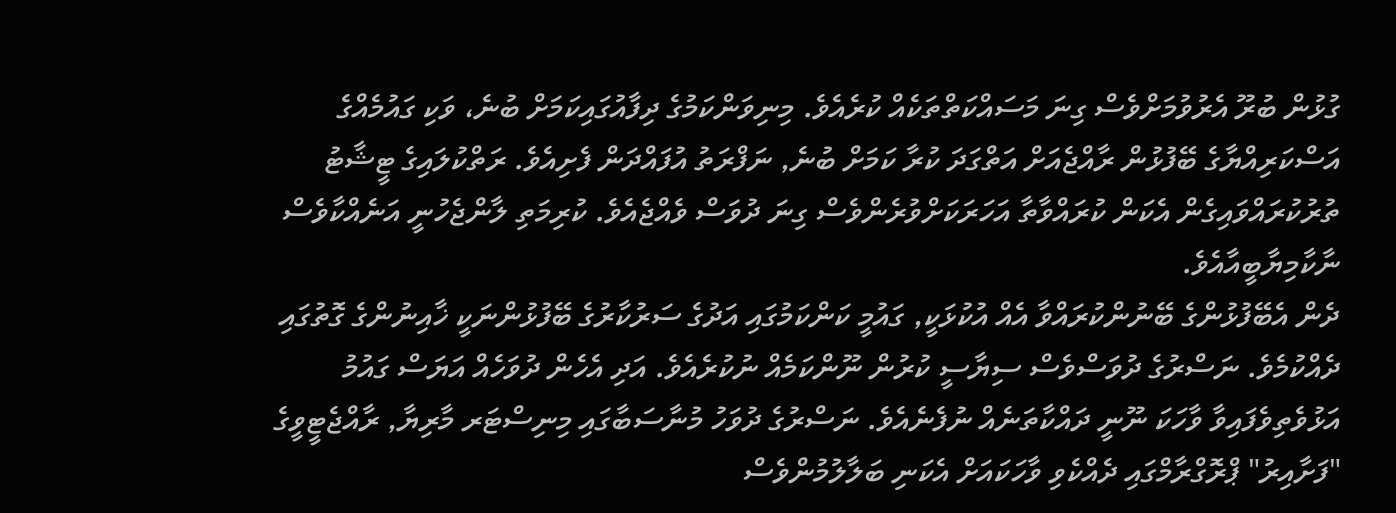ގުޅުން ބުރޫ އެރުވުމަށްވެސް ގިނަ މަސައްކަތްތަކެއް ކުރެއެވެ. މިނިވަންކަމުގެ ދިފާއުގައިކަމަށް ބުނެ، ވަކި ގައުމެއްގެ އަސްކަރިއްޔާގެ ބޭފުޅުން ރާއްޖެއަށް އަތްގަދަ ކުރާ ކަމަށް ބުނެ, ނަފްރަތު އުފައްދަން ފެށިއެވެ. ރަތްކުލައިގެ ޓީޝާޓު ތުރުކުރައްވައިގެން އެކަން ކުރައްވާތާ އަހަރަކަށްވުރެންވެސް ގިނަ ދުވަސް ވެއްޖެއެވެ. ކުރިމަތި ލާންޖެހުނީ އަނެއްކާވެސް ނާކާމިޔާބީއާއެވެ.
ދެން އެބޭފުޅުންގެ ބޭނުންކުރައްވާ އެއް އުކުޅަކީ, ގައުމީ ކަންކަމުގައި އަދުގެ ސަރުކާރުގެ ބޭފުޅުންނަކީ ޚާއިނުންގެ ގޮތުގައި ދެއްކުމެވެ. ނަސްރުގެ ދުވަސްވެސް ސިޔާސީ ކުރުން ނޫންކަމެއް ނުކުރެއެވެ. އަދި އެހެން ދުވަހެއް އަޔަސް ގައުމު އަޅުވެތިވެފައިވާ ވާހަކަ ނޫނީ ދައްކާތަނެއް ނުފެނެއެވެ. ނަސްރުގެ ދުވަހު މުނާސަބާގައި މިނިސްޓަރ މާރިޔާ, ރާއްޖެޓީވީގެ "ފަށާއިރު" ޕްރޮގްރާމްގައި ދެއްކެވި ވާހަކައަށް އެކަނި ބަލާލުމުންވެސް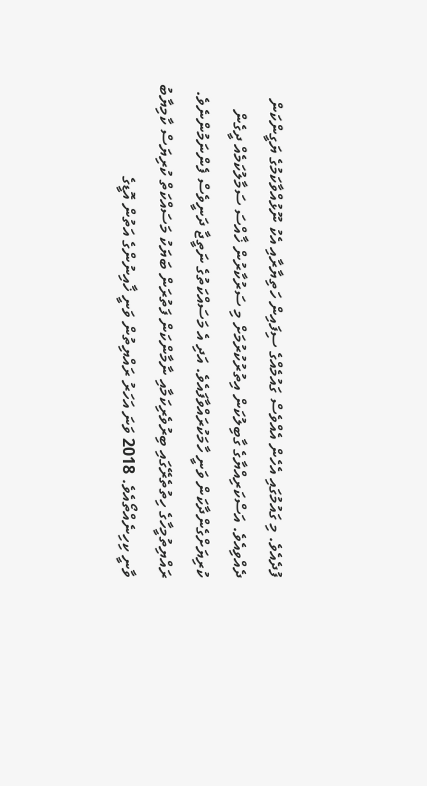ފުދެއެވެ. މި ގައުމުގައި އެހެން އެއްވެސް ގައުމެއްގެ ސިފައިން ހަތިޔާރާއި އެކު ނޫޅުއްވާކަމުގެ ޔަގީންކަން ދެއްވިއެވެ. އަސްކަރިއްޔާގެ ގާބިލުކަން އިތުރުކުރުމަށް މި ސަރުކާރުން ޚާއްސަ ސަމާލުކަމެއް ދީގެން ކުރިޔަށްގެންދާކަން ވަނީ ހާމަކުރައްވާފައެވެ. އަދި އެ މަސައްކަތުގެ ނަތީޖާ ދަނީވެސް ފެންނަމުންނެވެ.
ރައްޔިތުމީހާގެ ހިތުތެރޭގައި ބިރުވެރިކަމާއި ނާމާންކަން ފަތުރަން ބަޔަކު މަސައްކަތް ކުރިޔަސް ކާމިޔާބު ވާނީ ކިހިނެއްތޯއެވެ. 2018 ވަނަ އަހަރު ރައްޔިތުން ވަނީ ޚާއިނުންގެ އަތުން އޮޑީގެ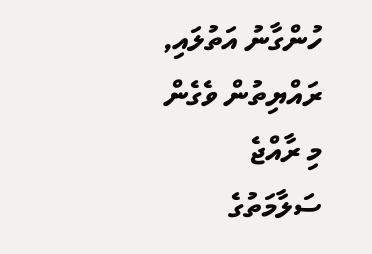ހުންގާނު އަތުލައި, ރައްޔިތުން ވެގެން މި ރާއްޖެ ސަލާމަތުގެ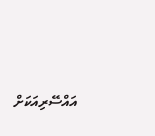އައްސޭރިއަކަށް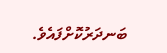ބަނދަރުކޮށްފައެވެ.